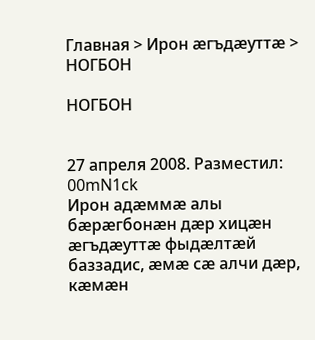Главная > Ирон æгъдæуттæ > НОГБОН

НОГБОН


27 апреля 2008. Разместил: 00mN1ck
Ирон адæммæ алы бæрæгбонæн дæр хицæн æгъдæуттæ фыдæлтæй баззадис, æмæ сæ алчи дæр, кæмæн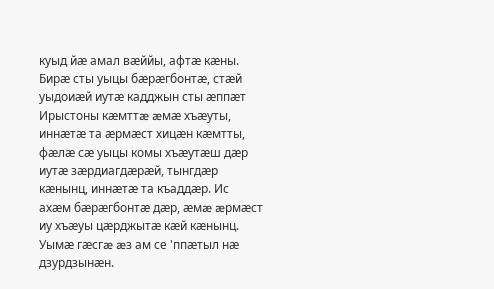куыд йæ амал вæййы, афтæ кæны. Бирæ сты уыцы бæрæгбонтæ, стæй уыдоиæй иутæ кадджын сты æппæт Ирыстоны кæмттæ æмæ хъæуты, иннæтæ та æрмæст хицæн кæмтты, фæлæ сæ уыцы комы хъæутæш дæр иутæ зæрдиагдæрæй, тынгдæр кæнынц, иннæтæ та къаддæр. Ис ахæм бæрæгбонтæ дæр, æмæ æрмæст иу хъæуы цæрджытæ кæй кæнынц. Уымæ гæсгæ æз ам се 'ппæтыл нæ дзурдзынæн.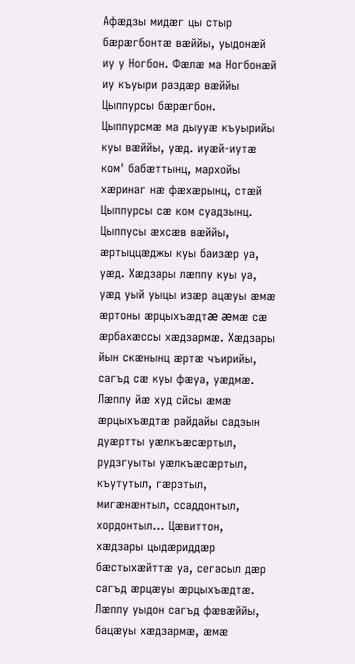Афæдзы мидæг цы стыр бæрæгбонтæ вæййы, уыдонæй иу у Ногбон. Фæлæ ма Ногбонæй иу къуыри раздæр вæййы Цыппурсы бæрæгбон. Цыппурсмæ ма дыууæ къуырийы куы вæййы, уæд. иуæй-иутæ ком' бабæттынц, мархойы хæринаг нæ фæхæрынц, стæй Цыппурсы сæ ком суадзынц. Цыппусы æхсæв вæййы, æртыццæджы куы баизæр уа, уæд. Хæдзары лæппу куы уа, уæд уый уыцы изæр ацæуы æмæ æртоны æрцыхъæдтæ æмæ сæ æрбахæссы хæдзармæ. Хæдзары йын скæнынц æртæ чъирийы, сагъд сæ куы фæуа, уæдмæ. Лæппу йæ худ сйсы æмæ æрцыхъæдтæ райдайы садзын дуæртты уæлкъæсæртыл, рудзгуыты уæлкъæсæртыл, къутутыл, гæрзтыл, мигæнæнтыл, ссаддонтыл, хордонтыл... Цæвиттон, хæдзары цыдæриддæр бæстыхæйттæ уа, сегасыл дæр сагъд æрцæуы æрцыхъæдтæ. Лæппу уыдон сагъд фæвæййы, бацæуы хæдзармæ, æмæ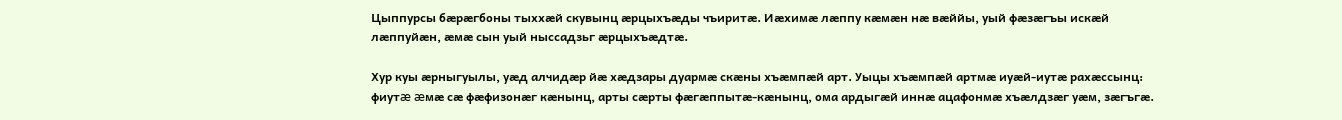Цыппурсы бæрæгбоны тыххæй скувынц æрцыхъæды чъиритæ. Иæхимæ лæппу кæмæн нæ вæййы, уый фæзæгъы искæй лæппуйæн, æмæ сын уый ныссадзьг æрцыхъæдтæ.

Хур куы æрныгуылы, уæд алчидæр йæ хæдзары дуармæ скæны хъæмпæй арт. Уыцы хъæмпæй артмæ иуæй-иутæ рахæссынц: фиутæ æмæ сæ фæфизонæг кæнынц, арты сæрты фæгæппытæ-кæнынц, ома ардыгæй иннæ ацафонмæ хъæлдзæг уæм, зæгъгæ.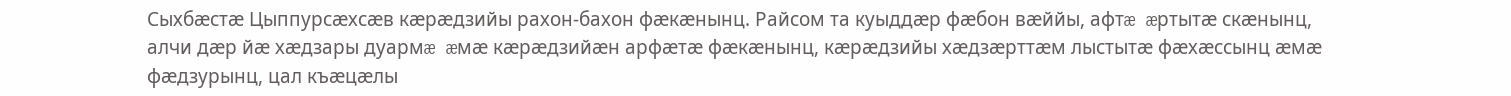Сыхбæстæ Цыппурсæхсæв кæрæдзийы рахон-бахон фæкæнынц. Райсом та куыддæр фæбон вæййы, афтæ æртытæ скæнынц, алчи дæр йæ хæдзары дуармæ æмæ кæрæдзийæн арфæтæ фæкæнынц, кæрæдзийы хæдзæрттæм лыстытæ фæхæссынц æмæ фæдзурынц, цал къæцæлы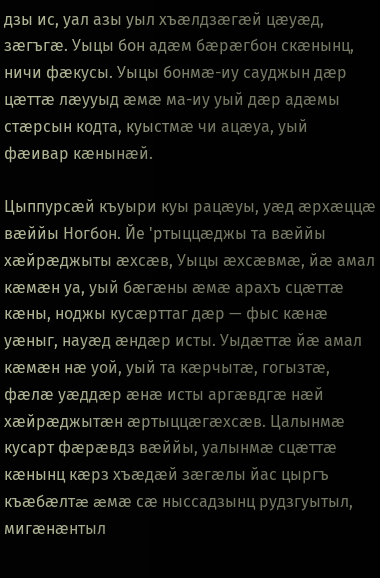дзы ис, уал азы уыл хъæлдзæгæй цæуæд, зæгъгæ. Уыцы бон адæм бæрæгбон скæнынц, ничи фæкусы. Уыцы бонмæ-иу сауджын дæр цæттæ лæууыд æмæ ма-иу уый дæр адæмы стæрсын кодта, куыстмæ чи ацæуа, уый фæивар кæнынæй.

Цыппурсæй къуыри куы рацæуы, уæд æрхæццæ вæййы Ногбон. Йе 'ртыццæджы та вæййы хæйрæджыты æхсæв, Уыцы æхсæвмæ, йæ амал кæмæн уа, уый бæгæны æмæ арахъ сцæттæ кæны, ноджы кусæрттаг дæр — фыс кæнæ уæныг, науæд æндæр исты. Уыдæттæ йæ амал кæмæн нæ уой, уый та кæрчытæ, гогызтæ, фæлæ уæддæр æнæ исты аргæвдгæ нæй хæйрæджытæн æртыццæгæхсæв. Цалынмæ кусарт фæрæвдз вæййы, уалынмæ сцæттæ кæнынц кæрз хъæдæй зæгæлы йас цыргъ къæбæлтæ æмæ сæ ныссадзынц рудзгуытыл, мигæнæнтыл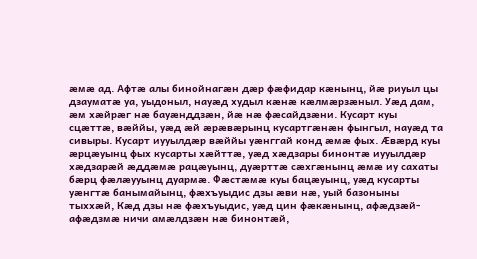æмæ ад. Афтæ алы бинойнагæн дæр фæфидар кæнынц, йæ риуыл цы дзауматæ уа, уыдоныл, науæд худыл кæнæ кæлмæрзæныл. Уæд дам, æм хæйрæг нæ бауæнддзæн, йæ нæ фæсайдзæни. Кусарт куы сцæттæ, вæййы, уæд æй æрæвæрынц кусартгæнæн фынгыл, науæд та сивыры. Кусарт иууылдæр вæййы уæнггай конд æмæ фых. Æвæрд куы æрцæуынц фых кусарты хæйттæ, уæд хæдзары бинонтæ иууылдæр хæдзарæй æддæмæ рацæуынц, дуæрттæ сæхгæнынц æмæ иу сахаты бæрц фæлæууынц дуармæ. Фæстæмæ куы бацæуынц, уæд кусарты уæнгтæ банымайынц, фæхъуыдис дзы æви нæ, уый базоныны тыххæй, Кæд дзы нæ фæхъуыдис, уæд цин фæкæнынц, афæдзæй-афæдзмæ ничи амæлдзæн нæ бинонтæй,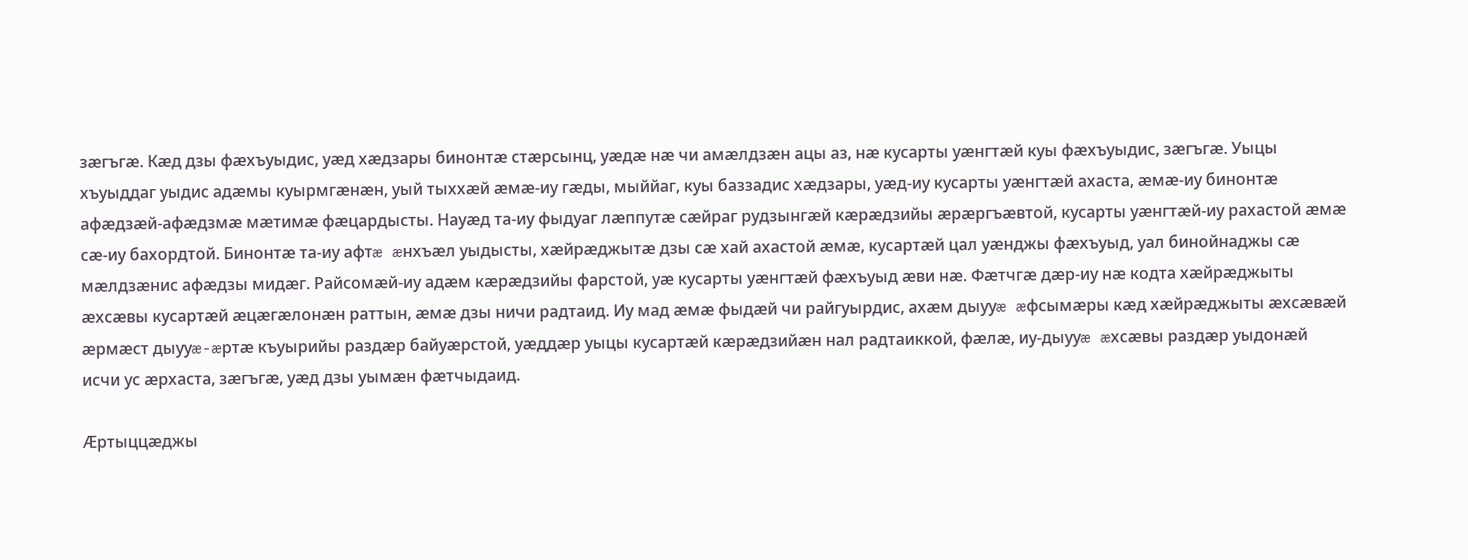зæгъгæ. Кæд дзы фæхъуыдис, уæд хæдзары бинонтæ стæрсынц, уæдæ нæ чи амæлдзæн ацы аз, нæ кусарты уæнгтæй куы фæхъуыдис, зæгъгæ. Уыцы хъуыддаг уыдис адæмы куырмгæнæн, уый тыххæй æмæ-иу гæды, мыййаг, куы баззадис хæдзары, уæд-иу кусарты уæнгтæй ахаста, æмæ-иу бинонтæ афæдзæй-афæдзмæ мæтимæ фæцардысты. Науæд та-иу фыдуаг лæппутæ сæйраг рудзынгæй кæрæдзийы æрæргъæвтой, кусарты уæнгтæй-иу рахастой æмæ сæ-иу бахордтой. Бинонтæ та-иу афтæ æнхъæл уыдысты, хæйрæджытæ дзы сæ хай ахастой æмæ, кусартæй цал уæнджы фæхъуыд, уал бинойнаджы сæ мæлдзæнис афæдзы мидæг. Райсомæй-иу адæм кæрæдзийы фарстой, уæ кусарты уæнгтæй фæхъуыд æви нæ. Фæтчгæ дæр-иу нæ кодта хæйрæджыты æхсæвы кусартæй æцæгæлонæн раттын, æмæ дзы ничи радтаид. Иу мад æмæ фыдæй чи райгуырдис, ахæм дыууæ æфсымæры кæд хæйрæджыты æхсæвæй æрмæст дыууæ-æртæ къуырийы раздæр байуæрстой, уæддæр уыцы кусартæй кæрæдзийæн нал радтаиккой, фæлæ, иу-дыууæ æхсæвы раздæр уыдонæй исчи ус æрхаста, зæгъгæ, уæд дзы уымæн фæтчыдаид.

Æртыццæджы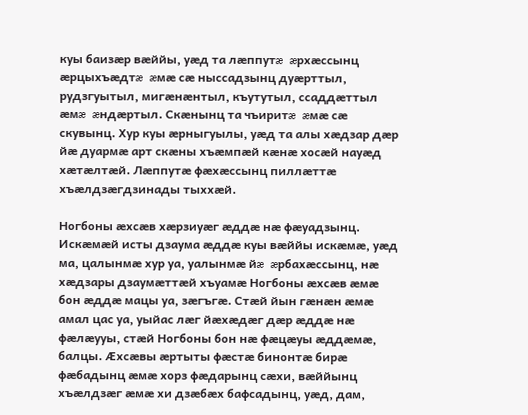куы баизæр вæййы, уæд та лæппутæ æрхæссынц æрцыхъæдтæ æмæ сæ ныссадзынц дуæрттыл, рудзгуытыл, мигæнæнтыл, къутутыл, ссаддæттыл æмæ æндæртыл. Скæнынц та чъиритæ æмæ сæ скувынц. Хур куы æрныгуылы, уæд та алы хæдзар дæр йæ дуармæ арт скæны хъæмпæй кæнæ хосæй науæд хæтæлтæй. Лæппутæ фæхæссынц пиллæттæ хъæлдзæгдзинады тыххæй.

Ногбоны æхсæв хæрзиуæг æддæ нæ фæуадзынц. Искæмæй исты дзаума æддæ куы вæййы искæмæ, уæд ма, цалынмæ хур уа, уалынмæ йæ æрбахæссынц, нæ хæдзары дзаумæттæй хъуамæ Ногбоны æхсæв æмæ бон æддæ мацы уа, зæгъгæ. Стæй йын гæнæн æмæ амал цас уа, уыйас лæг йæхæдæг дæр æддæ нæ фæлæууы, стæй Ногбоны бон нæ фæцæуы æддæмæ, балцы. Æхсæвы æртыты фæстæ бинонтæ бирæ фæбадынц æмæ хорз фæдарынц сæхи, вæййынц хъæлдзæг æмæ хи дзæбæх бафсадынц, уæд, дам,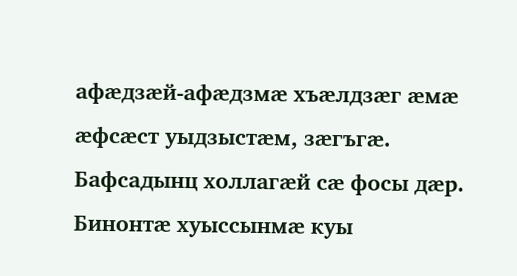афæдзæй-афæдзмæ хъæлдзæг æмæ æфсæст уыдзыстæм, зæгъгæ. Бафсадынц холлагæй сæ фосы дæр. Бинонтæ хуыссынмæ куы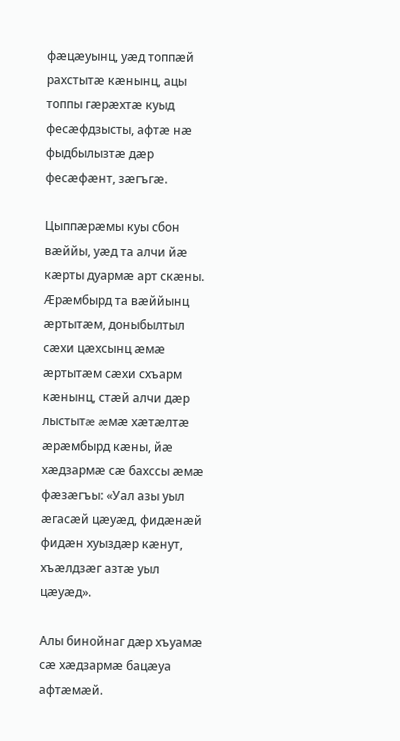фæцæуынц, уæд топпæй рахстытæ кæнынц, ацы топпы гæрæхтæ куыд фесæфдзысты, афтæ нæ фыдбылызтæ дæр фесæфæнт, зæгъгæ.

Цыппæрæмы куы сбон вæййы, уæд та алчи йæ кæрты дуармæ арт скæны. Æрæмбырд та вæййынц æртытæм, доныбылтыл сæхи цæхсынц æмæ æртытæм сæхи схъарм кæнынц, стæй алчи дæр лыстытæ æмæ хæтæлтæ æрæмбырд кæны, йæ хæдзармæ сæ бахссы æмæ фæзæгъы: «Уал азы уыл æгасæй цæуæд, фидæнæй фидæн хуыздæр кæнут, хъæлдзæг азтæ уыл цæуæд».

Алы бинойнаг дæр хъуамæ сæ хæдзармæ бацæуа афтæмæй.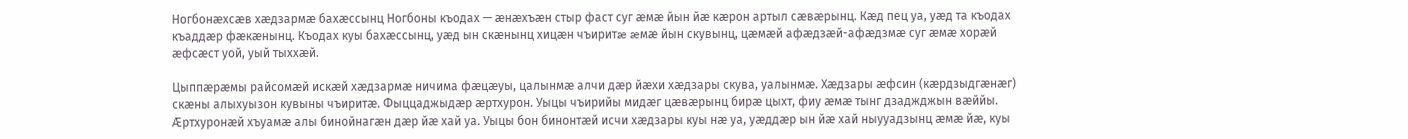Ногбонæхсæв хæдзармæ бахæссынц Ногбоны къодах — æнæхъæн стыр фаст суг æмæ йын йæ кæрон артыл сæвæрынц. Кæд пец уа, уæд та къодах къаддæр фæкæнынц. Къодах куы бахæссынц, уæд ын скæнынц хицæн чъиритæ æмæ йын скувынц, цæмæй афæдзæй-афæдзмæ суг æмæ хорæй æфсæст уой, уый тыххæй.

Цыппæрæмы райсомæй искæй хæдзармæ ничима фæцæуы, цалынмæ алчи дæр йæхи хæдзары скува, уалынмæ. Хæдзары æфсин (кæрдзыдгæнæг) скæны алыхуызон кувыны чъиритæ. Фыццаджыдæр æртхурон. Уыцы чъирийы мидæг цæвæрынц бирæ цыхт, фиу æмæ тынг дзаджджын вæййы. Æртхуронæй хъуамæ алы бинойнагæн дæр йæ хай уа. Уыцы бон бинонтæй исчи хæдзары куы нæ уа, уæддæр ын йæ хай ныууадзынц æмæ йæ, куы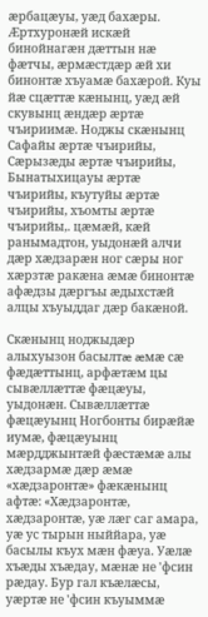æрбацæуы, уæд бахæры. Æртхуронæй искæй бинойнагæн дæттын нæ фæтчы, æрмæстдæр æй хи бинонтæ хъуамæ бахæрой. Куы йæ сцæттæ кæнынц, уæд æй скувынц æндæр æртæ чъириимæ. Ноджы скæнынц Сафайы æртæ чъирийы, Сæрызæды æртæ чъирийы, Бынатыхицауы æртæ чъирийы, къутуйы æртæ чъирийы, хъомты æртæ чъирийы,. цæмæй, кæй ранымадтон, уыдонæй алчи дæр хæдзарæн ног сæры ног хæрзтæ ракæна æмæ бинонтæ афæдзы дæргъы æдыхстæй алцы хъуыддаг дæр бакæной.

Скæнынц ноджыдæр алыхуызон басылтæ æмæ сæ фæдæттынц, арфæтæм цы сывæллæттæ фæцæуы, уыдонæн. Сывæллæттæ фæцæуынц Ногбонты бирæйæ иумæ, фæцæуынц мæрдджынтæй фæстæмæ алы хæдзармæ дæр æмæ «хæдзаронтæ» фæкæнынц афтæ: «Хæдзаронтæ, хæдзаронтæ, уæ лæг саг амара, уæ ус тырын ныййара, уæ басылы къух мæн фæуа. Уæлæ хъæды хъæдау, мæнæ не 'фсин рæдау. Бур гал къæлæсы, уæртæ не 'фсин къуыммæ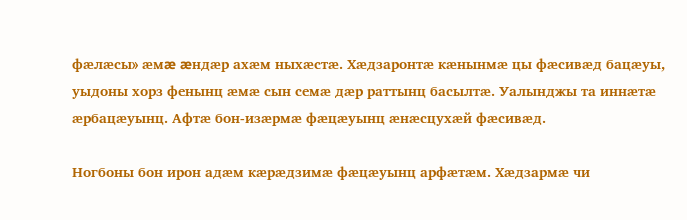фæлæсы» æмæ æндæр ахæм ныхæстæ. Хæдзаронтæ кæнынмæ цы фæсивæд бацæуы, уыдоны хорз фенынц æмæ сын семæ дæр раттынц басылтæ. Уалынджы та иннæтæ æрбацæуынц. Афтæ бон-изæрмæ фæцæуынц æнæсцухæй фæсивæд.

Ногбоны бон ирон адæм кæрæдзимæ фæцæуынц арфæтæм. Хæдзармæ чи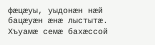фæцæуы, уыдонæн нæй бацæуæн æнæ лыстытæ. Хъуамæ семæ бахæссой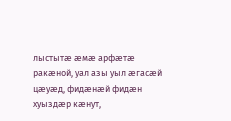лыстытæ æмæ арфæтæ ракæной, уал азы уыл æгасæй цæуæд, фидæнæй фидæн хуыздæр кæнут,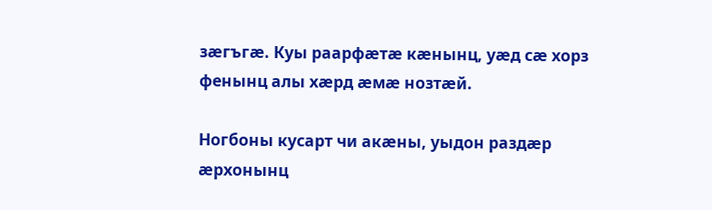зæгъгæ. Куы раарфæтæ кæнынц, уæд сæ хорз фенынц алы хæрд æмæ нозтæй.

Ногбоны кусарт чи акæны, уыдон раздæр æрхонынц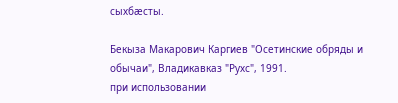сыхбæсты.

Бекыза Макарович Каргиев "Осетинские обряды и обычаи", Владикавказ "Рухс", 1991.
при использовании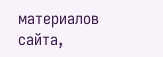материалов сайта,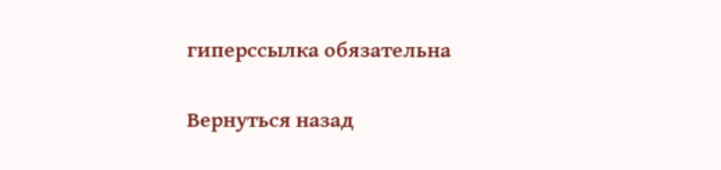гиперссылка обязательна

Вернуться назад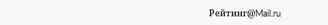Рейтинг@Mail.ru